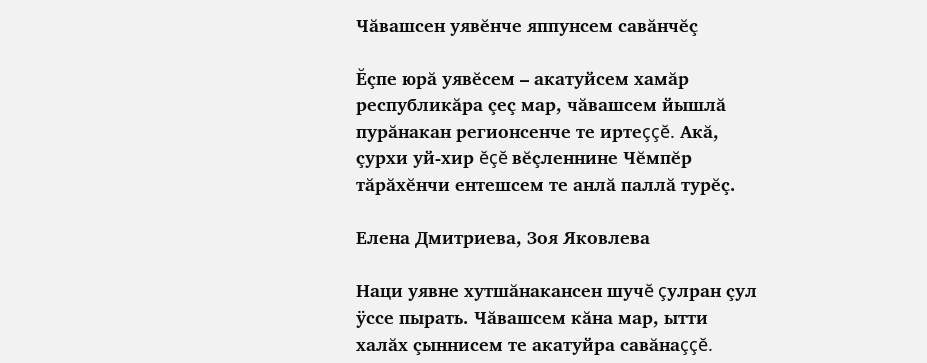Чăвашсен уявĕнче яппунсем савăнчĕç

Ĕçпе юрă уявĕсем – акатуйсем хамăр республикăра çеç мар, чăвашсем йышлă пурăнакан регионсенче те иртеççĕ. Акă, çурхи уй-хир ĕçĕ вĕçленнине Чĕмпĕр тăрăхĕнчи ентешсем те анлă паллă турĕç.

Елена Дмитриева, Зоя Яковлева

Наци уявне хутшăнакансен шучĕ çулран çул ÿссе пырать. Чăвашсем кăна мар, ытти халăх çыннисем те акатуйра савăнаççĕ.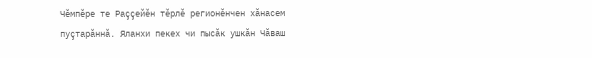Чĕмпĕре те Раççейĕн тĕрлĕ регионĕнчен хăнасем пуçтарăннă. Яланхи пекех чи пысăк ушкăн Чăваш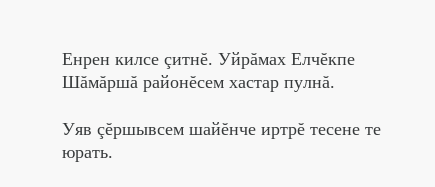Енрен килсе çитнĕ. Уйрăмах Елчĕкпе Шăмăршă районĕсем хастар пулнă.

Уяв çĕршывсем шайĕнче иртрĕ тесене те юрать.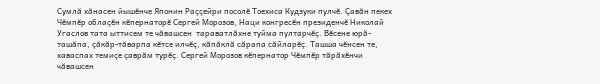Сумлă хăнасен йышĕнче Японин Раççейри посолĕ Тоехиса Кудзуки пулчĕ. Çавăн пекех Чĕмпĕр облаçĕн кĕпернаторĕ Сергей Морозов, Наци конгресĕн президенчĕ Николай Угаслов тата ыттисем те чăвашсен  тараватлăхне туйма пултарчĕç. Вĕсене юрă-ташăпа, çăкăр-тăварпа кĕтсе илчĕç, кăпăклă сăрапа сăйларĕç. Ташша чĕнсен те, хаваспах темиçе çаврăм турĕç. Сергей Морозов кĕпернатор Чĕмпĕр тăрăхĕнчи чăвашсен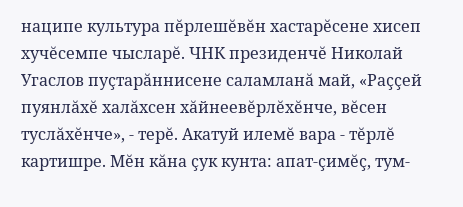наципе культура пĕрлешĕвĕн хастарĕсене хисеп хучĕсемпе чысларĕ. ЧНК президенчĕ Николай Угаслов пуçтарăннисене саламланă май, «Раççей пуянлăхĕ халăхсен хăйнеевĕрлĕхĕнче, вĕсен туслăхĕнче», - терĕ. Акатуй илемĕ вара - тĕрлĕ  картишре. Мĕн кăна çук кунта: апат-çимĕç, тум-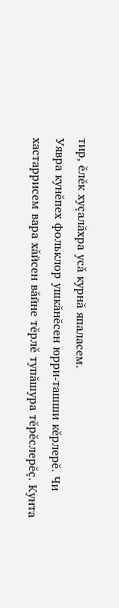тир, ĕлĕк хуçалăхра усă курнă япаласем.
Уявра кунĕпех фольклор ушкăнĕсен юрри-ташши кĕрлерĕ. Чи хастаррисем вара хăйсен вăйне тĕрлĕ тупăшура тĕрĕслерĕç. Кунта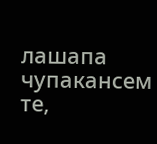лашапа чупакансем те,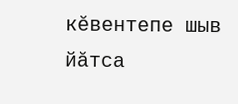кĕвентепе шыв йăтса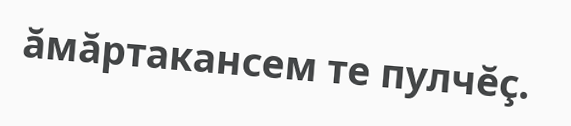ăмăртакансем те пулчĕç.